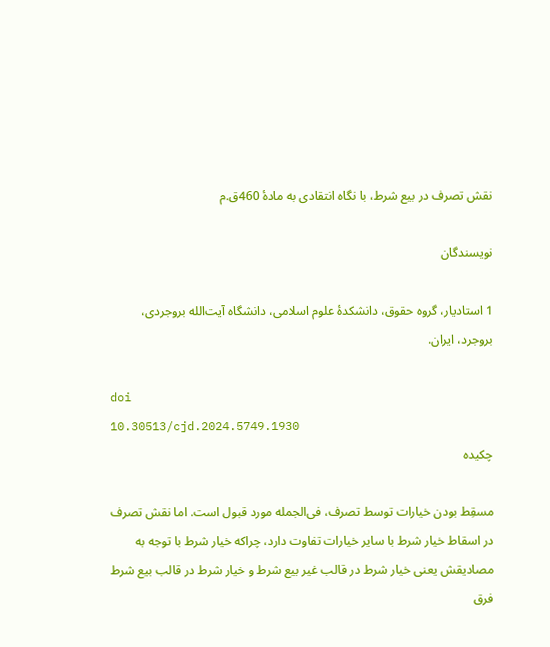نقش تصرف در بیع شرط، با نگاه انتقادی به مادۀ 460ق.م

نویسندگان

1 استادیار، گروه حقوق، دانشکدۀ علوم اسلامی، دانشگاه آیت‌الله بروجردی، بروجرد، ایران.

doi
10.30513/cjd.2024.5749.1930
چکیده

مسقِط بودن خیارات توسط تصرف، فی‌الجمله مورد قبول است. اما نقش تصرف در اسقاط خیار شرط با سایر خیارات تفاوت دارد، چراکه خیار شرط با توجه به مصادیقش یعنی خیار شرط در قالب غیر بیع شرط و خیار شرط در قالب بیع شرط فرق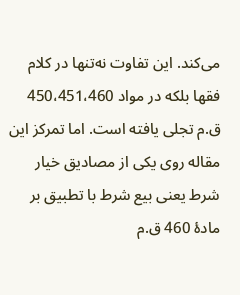می‌کند. این تفاوت نه‌تنها در کلام فقها بلکه در مواد 450،451،460 ق.م تجلی یافته است. اما تمرکز این مقاله روی یکی از مصادیق خیار شرط یعنی بیع شرط با تطبیق بر مادۀ 460 ق.م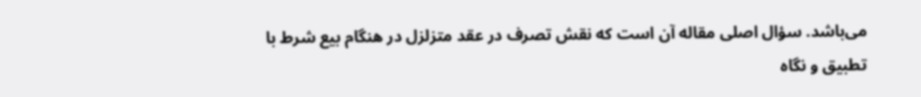می‌باشد. سؤال اصلی مقاله آن است که نقش تصرف در عقد متزلزل در هنگام بیع شرط با تطبیق و نگاه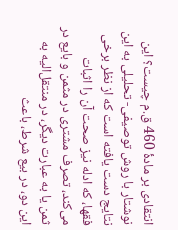انتقادی بر مادۀ 460 ق.م چیست؟ این نوشتار با روش توصیفی- تحلیلی به این نتایج دست یافته است که از نظر برخی فقها، که ادله نیز صحت آن را اثبات می‌کند، تصرف مشتری در مثمن و بایع در ثمن یا به عبارت دیگر، در منتقل‌الیه به این دو، در بیع شرط، باعث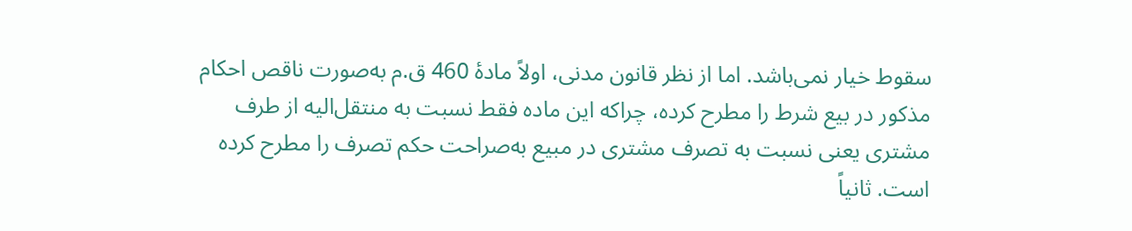سقوط خیار نمی‌باشد. اما از نظر قانون مدنی، اولاً مادۀ 460 ق.م به‌صورت ناقص احکام مذکور در بیع شرط را مطرح کرده، چراکه این ماده فقط نسبت به منتقل‌الیه از طرف مشتری یعنی نسبت به تصرف مشتری در مبیع به‌صراحت حکم تصرف را مطرح کرده است. ثانیاً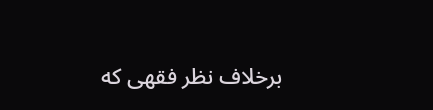برخلاف نظر فقهی که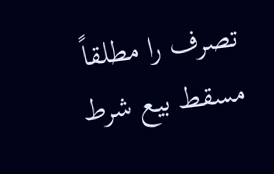تصرف را مطلقاً مسقط بیع شرط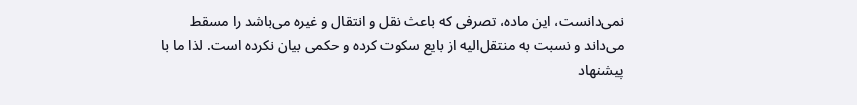نمی‌دانست، این ماده، تصرفی که باعث نقل و انتقال و غیره می‌باشد را مسقط می‌داند و نسبت به منتقل‌الیه از بایع سکوت کرده و حکمی بیان نکرده است. لذا ما با پیشنهاد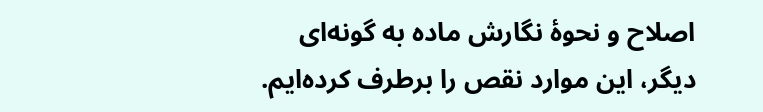اصلاح و نحوۀ نگارش ماده به گونه‌ای دیگر، این موارد نقص را برطرف کرده‌ایم.